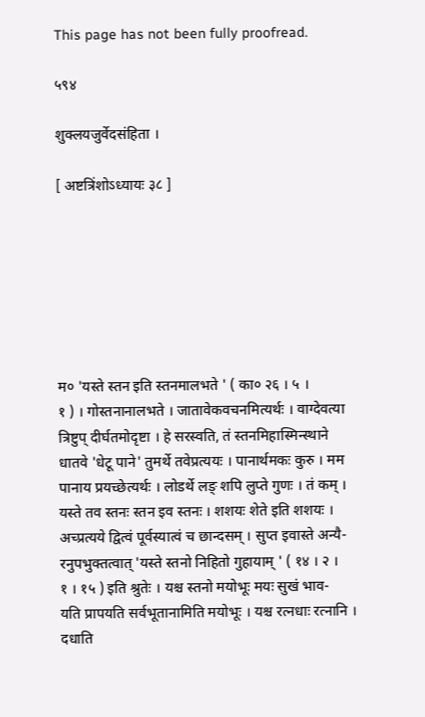This page has not been fully proofread.

५९४

शुक्लयजुर्वेदसंहिता ।

[ अष्टत्रिंशोऽध्यायः ३८ ]







म० 'यस्ते स्तन इति स्तनमालभते ' ( का० २६ । ५ ।
१ ) । गोस्तनानालभते । जातावेकवचनमित्यर्थः । वाग्देवत्या
त्रिष्टुप् दीर्घतमोदृष्टा । हे सरस्वति, तं स्तनमिहास्मिन्स्थाने
धातवे 'धेटू पाने' तुमर्थे तवेप्रत्ययः । पानार्थमकः कुरु । मम
पानाय प्रयच्छेत्यर्थः । लोडर्थे लङ् शपि लुप्ते गुणः । तं कम् ।
यस्ते तव स्तनः स्तन इव स्तनः । शशयः शेते इति शशयः ।
अच्प्रत्यये द्वित्वं पूर्वस्यात्वं च छान्दसम् । सुप्त इवास्ते अन्यै-
रनुपभुक्तत्वात् 'यस्ते स्तनो निहितो गुहायाम् ' ( १४ । २ ।
१ । १५ ) इति श्रुतेः । यश्च स्तनो मयोभूः मयः सुखं भाव-
यति प्रापयति सर्वभूतानामिति मयोभूः । यश्च रत्नधाः रत्नानि ।
दधाति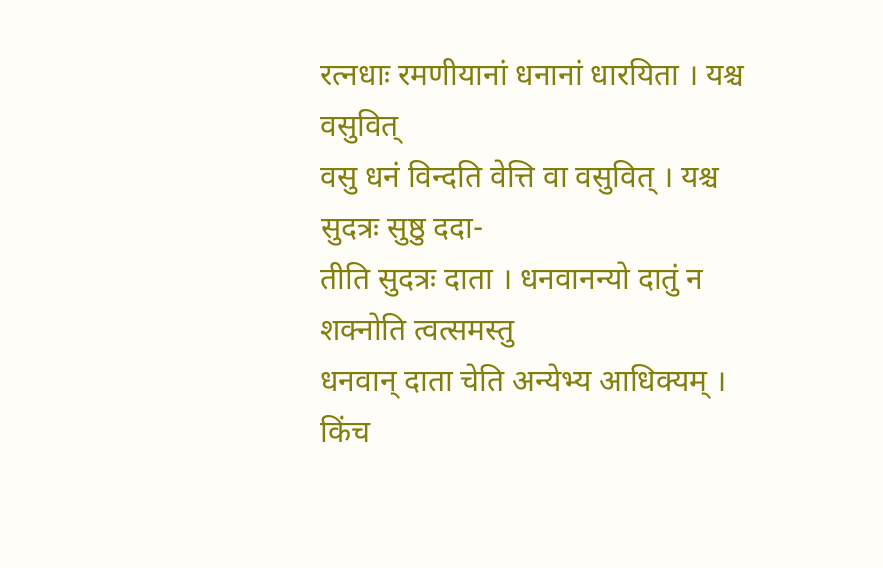रत्नधाः रमणीयानां धनानां धारयिता । यश्च वसुवित्
वसु धनं विन्दति वेत्ति वा वसुवित् । यश्च सुदत्रः सुष्ठु ददा-
तीति सुदत्रः दाता । धनवानन्यो दातुं न शक्नोति त्वत्समस्तु
धनवान् दाता चेति अन्येभ्य आधिक्यम् । किंच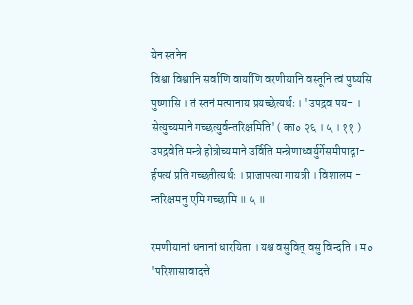येन स्तनेन
विश्वा विश्वानि सर्वाणि वार्याणि वरणीयानि वस्तूनि त्वं पुष्यसि
पुष्णासि । तं स्तनं मत्पानाय प्रयच्छेत्यर्थः । 'उपद्रव पय- ।
सेत्युच्यमाने गच्छत्युर्वन्तरिक्षमिति' ( का० २६ । ५ । ११ )
उपद्रवेति मन्त्रे होत्रोच्यमाने उर्विति मन्त्रेणाध्वर्युर्गेसमीपाद्गा-
र्हपत्यं प्रति गच्छतीत्यर्थः । प्राजापत्या गायत्री । विशालम -
न्तरिक्षमनु एमि गच्छामि ॥ ५ ॥

रमणीयानां धनानां धारयिता । यश्च वसुवित् वसु विन्दति । म० 'परिशासावादत्ते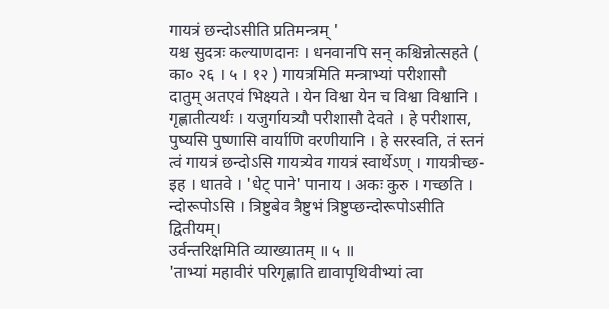गायत्रं छन्दोऽसीति प्रतिमन्त्रम् '
यश्च सुदत्रः कल्याणदानः । धनवानपि सन् कश्चिन्नोत्सहते ( का० २६ । ५ । १२ ) गायत्रमिति मन्त्राभ्यां परीशासौ
दातुम् अतएवं भिक्ष्यते । येन विश्वा येन च विश्वा विश्वानि । गृह्णातीत्यर्थः । यजुर्गायत्र्यौ परीशासौ देवते । हे परीशास,
पुष्यसि पुष्णासि वार्याणि वरणीयानि । हे सरस्वति, तं स्तनं त्वं गायत्रं छन्दोऽसि गायत्र्येव गायत्रं स्वार्थेऽण् । गायत्रीच्छ-
इह । धातवे । 'धेट् पाने' पानाय । अकः कुरु । गच्छति । न्दोरूपोऽसि । त्रिष्टुबेव त्रैष्टुभं त्रिष्टुप्छन्दोरूपोऽसीति द्वितीयम्।
उर्वन्तरिक्षमिति व्याख्यातम् ॥ ५ ॥
'ताभ्यां महावीरं परिगृह्णाति द्यावापृथिवीभ्यां त्वा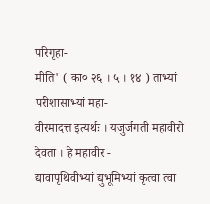परिगृहा-
मीति' ( का० २६ । ५ । १४ ) ताभ्यां परीशासाभ्यां महा-
वीरमादत्त इत्यर्थः । यजुर्जगती महावीरो देवता । हे महावीर -
द्यावापृथिवीभ्यां द्युभूमिभ्यां कृत्वा त्वा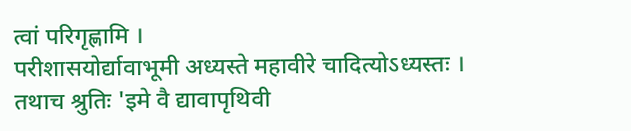त्वां परिगृह्णामि ।
परीशासयोर्द्यावाभूमी अध्यस्ते महावीरे चादित्योऽध्यस्तः ।
तथाच श्रुतिः 'इमे वै द्यावापृथिवी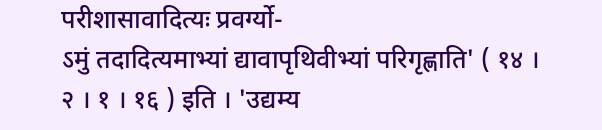परीशासावादित्यः प्रवर्ग्यो-
ऽमुं तदादित्यमाभ्यां द्यावापृथिवीभ्यां परिगृह्णाति' ( १४ ।
२ । १ । १६ ) इति । 'उद्यम्य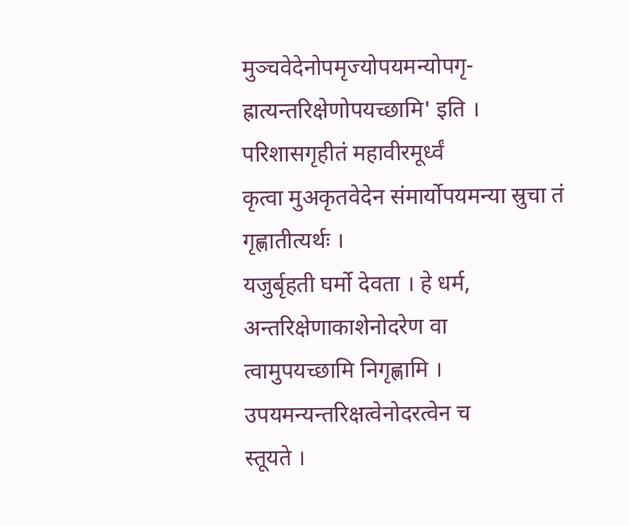मुञ्चवेदेनोपमृज्योपयमन्योपगृ-
ह्रात्यन्तरिक्षेणोपयच्छामि' इति । परिशासगृहीतं महावीरमूर्ध्वं
कृत्वा मुअकृतवेदेन संमार्योपयमन्या स्रुचा तं गृह्णातीत्यर्थः ।
यजुर्बृहती घर्मो देवता । हे धर्म, अन्तरिक्षेणाकाशेनोदरेण वा
त्वामुपयच्छामि निगृह्णामि । उपयमन्यन्तरिक्षत्वेनोदरत्वेन च
स्तूयते ।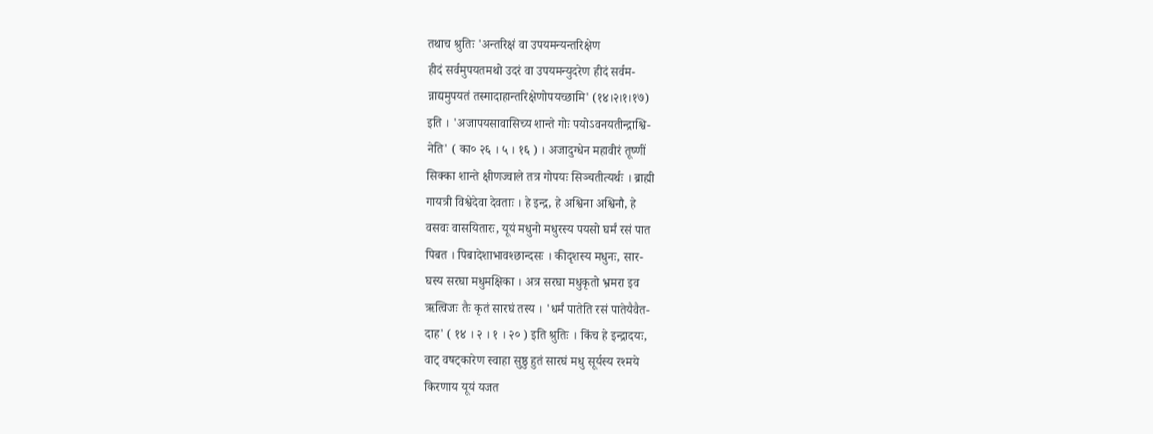तथाच श्रुतिः 'अन्तरिक्षं वा उपयमन्यन्तरिक्षेण
हीदं सर्वमुपयतमथो उदरं वा उपयमन्युदरेण हीदं सर्वम-
न्नाद्यमुपयतं तस्मादाहान्तरिक्षेणोपयच्छामि' (१४।२।१।१७)
इति । 'अजापयसावासिच्य शान्ते गोः पयोऽवनयतीन्द्राश्वि-
नेति' ( का० २६ । ५ । १६ ) । अजादुग्धेन महावीरं तूष्णीं
सिक्का शान्ते क्षीणज्वाले तत्र गोपयः सिञ्चतीत्यर्थः । ब्राह्मी
गायत्री विश्वेदेवा देवताः । हे इन्द्र, हे अश्विना अश्विनौ, हे
वसवः वासयितारः, यूयं मधुनो मधुरस्य पयसो घर्मं रसं पात
पिबत । पिबादेशाभावश्छान्दसः । कीदृशस्य मधुनः, सार-
घस्य सरघा मधुमक्षिका । अत्र सरघा मधुकृतो भ्रमरा इव
ऋत्विजः तैः कृतं सारघं तस्य । 'धर्मं पातेति रसं पातेयैवैत-
दाह' ( १४ । २ । १ । २० ) इति श्रुतिः । किंच हे इन्द्रादयः,
वाट् वषट्कारेण स्वाहा सुष्ठु हुतं सारघं मधु सूर्यस्य रश्मये
किरणाय यूयं यजत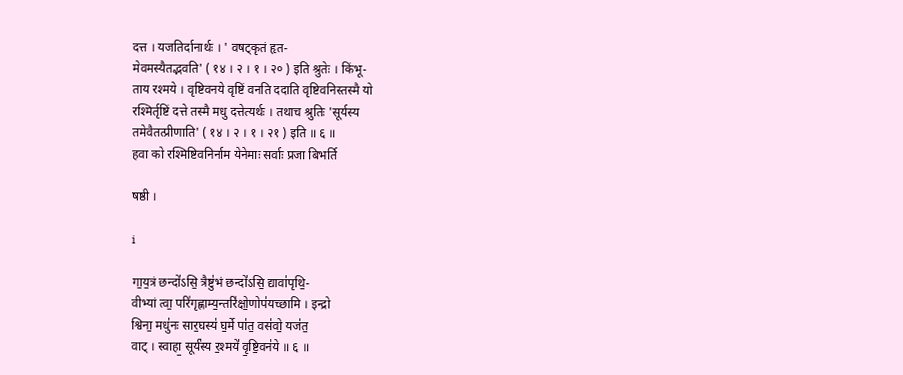दत्त । यजतिर्दानार्थः । ' वषट्कृतं हृत-
मेवमस्यैतद्भवति' ( १४ । २ । १ । २० ) इति श्रुतेः । किंभू-
ताय रश्मये । वृष्टिवनये वृष्टिं वनति ददाति वृष्टिवनिस्तस्मै यो
रश्मिर्तृष्टिं दत्ते तस्मै मधु दत्तेत्यर्थः । तथाच श्रुतिः 'सूर्यस्य
तमेवैतत्प्रीणाति' ( १४ । २ । १ । २१ ) इति ॥ ६ ॥
हवा को रश्मिष्टिवनिर्नाम येनेमाः सर्वाः प्रजा बिभर्ति

षष्ठी ।

i

गा॒य॒त्रं छन्दो॑ऽसि॒ त्रैष्टु॑भं छन्दो॑ऽसि॒ द्यावा॑पृथि॒-
वीभ्यां त्वा॒ परि॑गृह्णाम्य॒न्तरि॑क्षो॒णोप॑यच्छामि । इन्द्रो
श्विना॒ मधु॑नः सार॒घस्य॑ घ॒र्मे पा॑त॒ वस॑वो॒ यज॑त॒
वाट् । स्वाहा॒ सूर्य॑स्य र॒श्मये॑ वृ॒ष्टि॒वन॑ये ॥ ६ ॥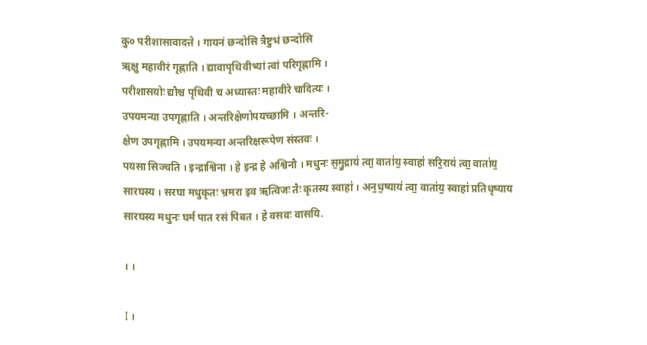कु० परीशासावादत्ते । गायनं छन्दोसि त्रैष्टुभं छन्दोसि
ऋक्षु महावीरं गृह्णाति । द्यावापृथिवीभ्यां त्वां परिगृह्णामि ।
परीशासयोः द्यौश्च पृथिवी च अध्यास्तः महावीरे चादित्यः ।
उपयमन्या उपगृह्णाति । अन्तरिक्षेणोपयच्छामि । अन्तरि-
क्षेण उपगृह्णामि । उपयमन्या अन्तरिक्षरूपेण संस्तवः ।
पयसा सिञ्चति । इन्द्राश्विना । हे इन्द्र हे अश्विनौ । मधुनः स॒मु॒द्राय॑ त्वा॒ वाता॑य॒ स्वाहा॑ सरि॒राय॑ त्वा॒ वाता॑य॒
सारघस्य । सरघा मधुकृतः भ्रमरा इव ऋत्विजः तैः कृतस्य स्वाहा॑ । अन॒ध॒ष्याय॑ त्वा॒ वाता॑य॒ स्वाहा॑ प्रतिधृष्याय
सारघस्य मधुनः घर्म पात रसं पिबत । हे वसवः वासयि.

। ।

I ।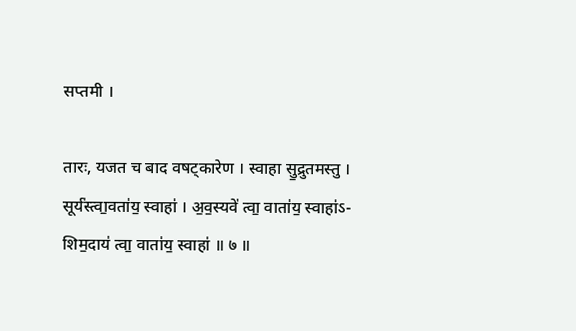सप्तमी ।

तारः, यजत च बाद वषट्कारेण । स्वाहा सु॒द्रुतमस्तु । सूर्य॑स्त्वा॒वता॑य॒ स्वाहा॑ । अ॒व॒स्यवे॑ त्वा॒ वाता॑य॒ स्वाहा॑ऽ-
शिम॒दाय॑ त्वा॒ वाता॑य॒ स्वाहा॑ ॥ ७ ॥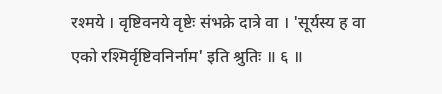रश्मये । वृष्टिवनये वृष्टेः संभक्रे दात्रे वा । 'सूर्यस्य ह वा
एको रश्मिर्वृष्टिवनिर्नाम' इति श्रुतिः ॥ ६ ॥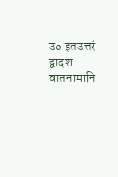उ० इतउत्तरं द्वादश वातनामानि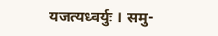यजत्यध्वर्युः । समु-